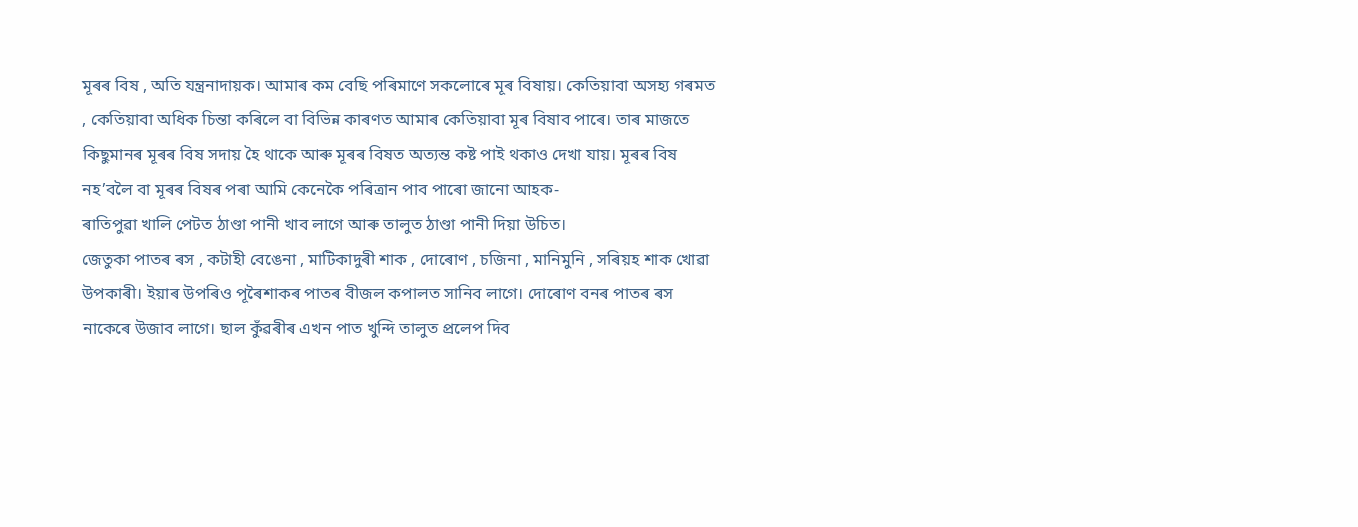মূৰৰ বিষ , অতি যন্ত্ৰনাদায়ক। আমাৰ কম বেছি পৰিমাণে সকলোৰে মূৰ বিষায়। কেতিয়াবা অসহ্য গৰমত , কেতিয়াবা অধিক চিন্তা কৰিলে বা বিভিন্ন কাৰণত আমাৰ কেতিয়াবা মূৰ বিষাব পাৰে। তাৰ মাজতে কিছুমানৰ মূৰৰ বিষ সদায় হৈ থাকে আৰু মূৰৰ বিষত অত্যন্ত কষ্ট পাই থকাও দেখা যায়। মূৰৰ বিষ নহ’বলৈ বা মূৰৰ বিষৰ পৰা আমি কেনেকৈ পৰিত্ৰান পাব পাৰো জানো আহক-
ৰাতিপুৱা খালি পেটত ঠাণ্ডা পানী খাব লাগে আৰু তালুত ঠাণ্ডা পানী দিয়া উচিত।
জেতুকা পাতৰ ৰস , কটাহী বেঙেনা , মাটিকাদুৰী শাক , দোৰোণ , চজিনা , মানিমুনি , সৰিয়হ শাক খোৱা উপকাৰী। ইয়াৰ উপৰিও পূৰৈশাকৰ পাতৰ বীজল কপালত সানিব লাগে। দোৰোণ বনৰ পাতৰ ৰস নাকেৰে উজাব লাগে। ছাল কুঁৱৰীৰ এখন পাত খুন্দি তালুত প্ৰলেপ দিব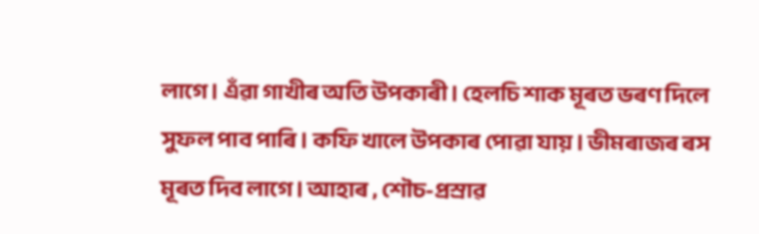লাগে। এঁৱা গাখীৰ অতি উপকাৰী। হেলচি শাক মূৰত ভৰণ দিলে সুফল পাব পাৰি। কফি খালে উপকাৰ পোৱা যায়। ভীমৰাজৰ ৰস মূৰত দিব লাগে। আহাৰ , শৌচ-প্ৰস্ৰাৱ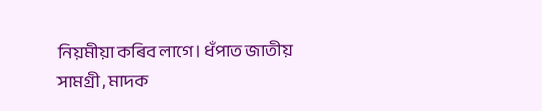নিয়মীয়া কৰিব লাগে। ধঁপাত জাতীয় সামগ্ৰী , মাদক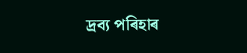দ্ৰব্য পৰিহাৰ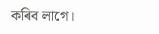কৰিব লাগে।